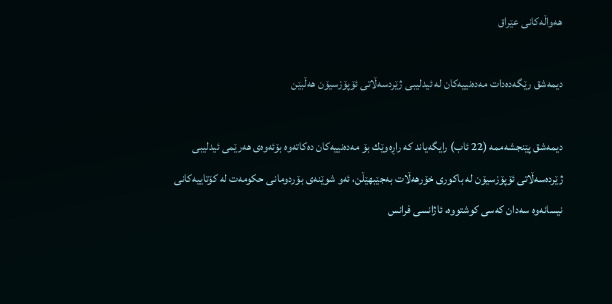هه‌واڵه‌كانی عێراق

دیمه‌شق رێگه‌ده‌دات مه‌ده‌نییه‌كان له‌ ئیدلیبی ژێردسه‌ڵاتی ئۆپۆزسیۆن هه‌ڵبێن

دیمه‌شق پێنجشه‌ممه‌ (22 ئاب) رایگه‌یاند كه‌ راڕه‌وێك بۆ مه‌ده‌نییه‌كان ده‌كاته‌وه‌ بۆئه‌وه‌ی هه‌رێمی ئیدلیبی ژێرده‌سه‌ڵاتی ئۆپۆزسیۆن له‌ باكوری خۆرهه‌ڵات به‌جێبهێڵن، ئه‌و شوێنه‌ی بۆردومانی حكومه‌ت له‌ كۆتاییه‌كانی نیسانه‌وه‌ سه‌دان كه‌سی كوشتووه‌، ئاژانسی فرانس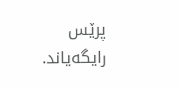پرێس رایگه‌یاند.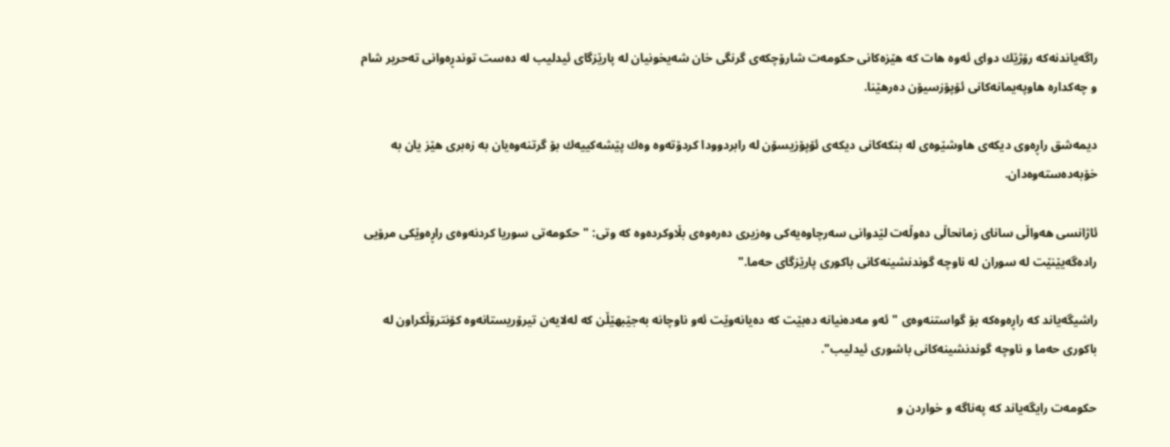راگه‌یاندنه‌كه‌ رۆژێك دوای ئه‌وه‌ هات كه‌ هێزه‌كانی حكومه‌ت شارۆچكه‌ی گرنگی خان شه‌یخونیان له‌ پارێزگای ئیدلیب له‌ ده‌ست توندڕه‌وانی ته‌حریر شام و چه‌كداره‌ هاوپه‌یمانه‌كانی ئۆپۆزسیۆن ده‌رهێنا.

دیمه‌شق راڕه‌وی دیكه‌ی هاوشێوه‌ی له‌ بنكه‌كانی دیكه‌ی ئۆپۆزیسۆن له‌ رابردوودا كردۆته‌وه‌ وه‌ك پێشه‌كییه‌ك بۆ گرتنه‌وه‌یان به‌ زه‌بری هێز یان به‌ خۆبه‌ده‌سته‌وه‌دان.

ئاژانسی هه‌واڵی سانای زمانحاڵی ده‌وڵه‌ت لێدوانی سه‌رچاوه‌یه‌كی وه‌زیری ده‌ره‌وه‌ی بڵاوكرده‌وه‌ كه‌ وتی: "حكومه‌تی سوریا كردنه‌وه‌ی راڕه‌وێكی مرۆیی راده‌گه‌یێنێت له‌ سوران له‌ ناوچه‌ گوندنشینه‌كانی باكوری پارێزگای حه‌ما."

راشیگه‌یاند كه‌ راڕه‌وه‌كه‌ بۆ گواستنه‌وه‌ی "ئه‌و مه‌ده‌نیانه‌ ده‌بێت كه‌ ده‌یانه‌وێت ئه‌و ناوچانه‌ به‌جێبهێڵن كه‌ له‌لایه‌ن تیرۆریستانه‌وه‌ كۆنترۆڵكراون له‌ باكوری حه‌ما و ناوچه‌ گوندنشینه‌كانی باشوری ئیدلیب".

حكومه‌ت رایگه‌یاند كه‌ په‌ناگه‌ و خواردن و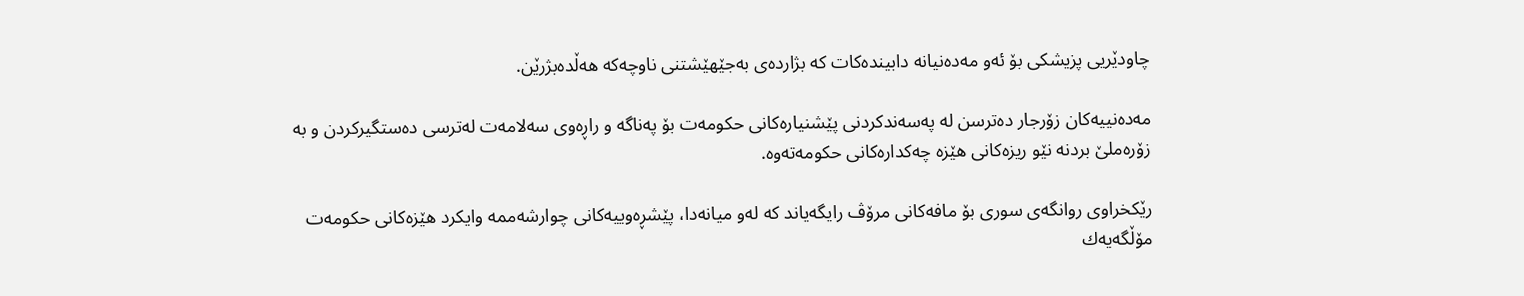چاودێریی پزیشكی بۆ ئه‌و مه‌ده‌نیانه‌ دابینده‌كات كه‌ بژارده‌ی به‌جێهێشتنی ناوچه‌كه‌ هه‌ڵده‌بژرێن.

مه‌ده‌نییه‌كان زۆرجار ده‌ترسن له‌ په‌سه‌ندكردنی پێشنیاره‌كانی حكومه‌ت بۆ په‌ناگه‌ و راڕه‌وی سه‌لامه‌ت له‌ترسی ده‌ستگیركردن و به‌ زۆره‌ملێ بردنه‌ نێو ریزه‌كانی هێزه‌ چه‌كداره‌كانی حكومه‌ته‌وه‌.

رێكخراوی روانگه‌ی سوری بۆ مافه‌كانی مرۆڤ رایگه‌یاند كه‌ له‌و میانه‌دا، پێشڕه‌وییه‌كانی چوارشه‌ممه‌ وایكرد هێزه‌كانی حكومه‌ت مۆڵگه‌یه‌ك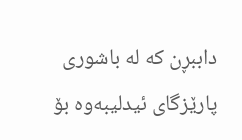داببڕن كه‌ له‌ باشوری پارێزگای ئیدلیبه‌وه‌ بۆ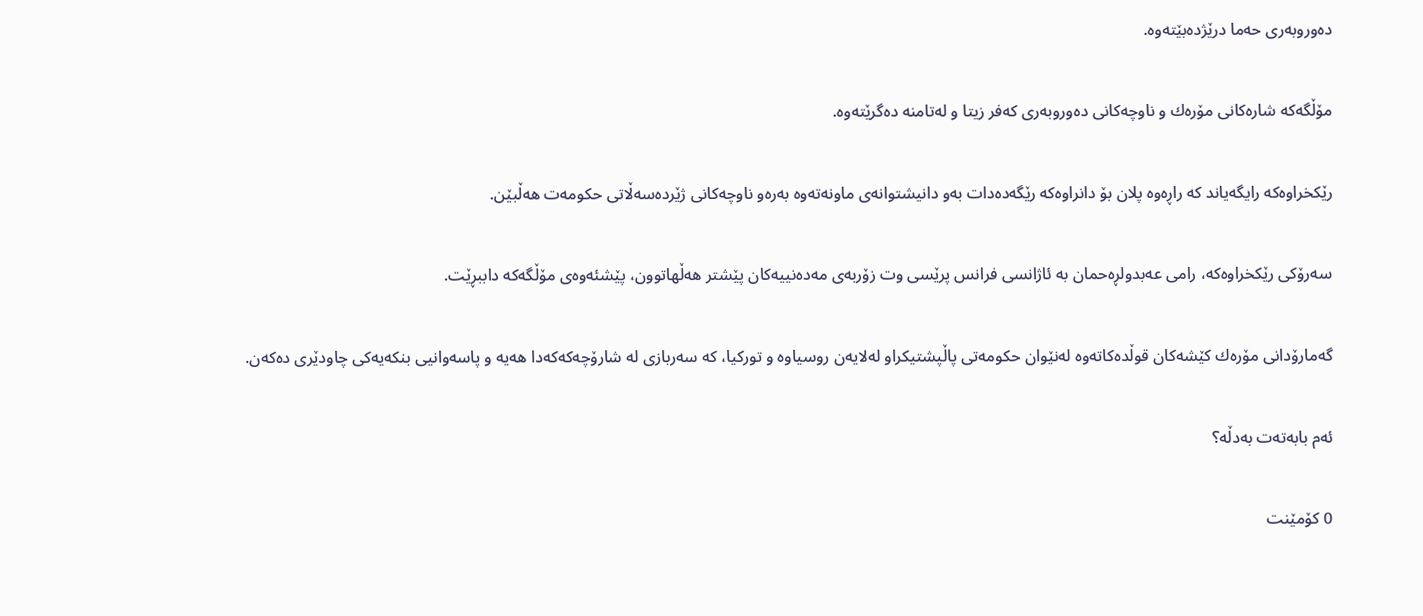ده‌وروبه‌ری حه‌ما درێژده‌بێته‌وه‌.

مۆڵگه‌كه‌ شاره‌كانی مۆره‌ك و ناوچه‌كانی ده‌وروبه‌ری كه‌فر زیتا و له‌تامنه‌ ده‌گرێته‌وه‌.

رێكخراوه‌كه‌ رایگه‌یاند كه‌ راڕه‌وه‌ پلان بۆ دانراوه‌كه‌ رێگه‌ده‌دات به‌و دانیشتوانه‌ی ماونه‌ته‌وه‌ به‌ره‌و ناوچه‌كانی ژێرده‌سه‌ڵاتی حكومه‌ت هه‌ڵبێن.

سه‌رۆكی رێكخراوه‌كه‌، رامی عه‌بدولڕه‌حمان به‌ ئاژانسی فرانس پرێسی وت زۆربه‌ی مه‌ده‌نییه‌كان پێشتر هه‌ڵهاتوون، پێشئه‌وه‌ی مۆڵگه‌كه‌ داببڕێت.

گه‌مارۆدانی مۆره‌ك كێشه‌كان قوڵده‌كاته‌وه‌ له‌نێوان حكومه‌تی پاڵپشتیكراو له‌لایه‌ن روسیاوه‌ و توركیا، كه سه‌ربازی له‌ شارۆچه‌كه‌كه‌دا هه‌یه‌ و پاسه‌وانیی بنكه‌یه‌كی چاودێری ده‌كه‌ن.

ئەم بابەتەت بەدڵە؟

0 كۆمێنت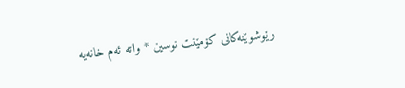رێوشوێنەکانی کۆمێنت نوسین * واتە ئەم خانەیە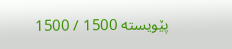پێویستە 1500 / 1500